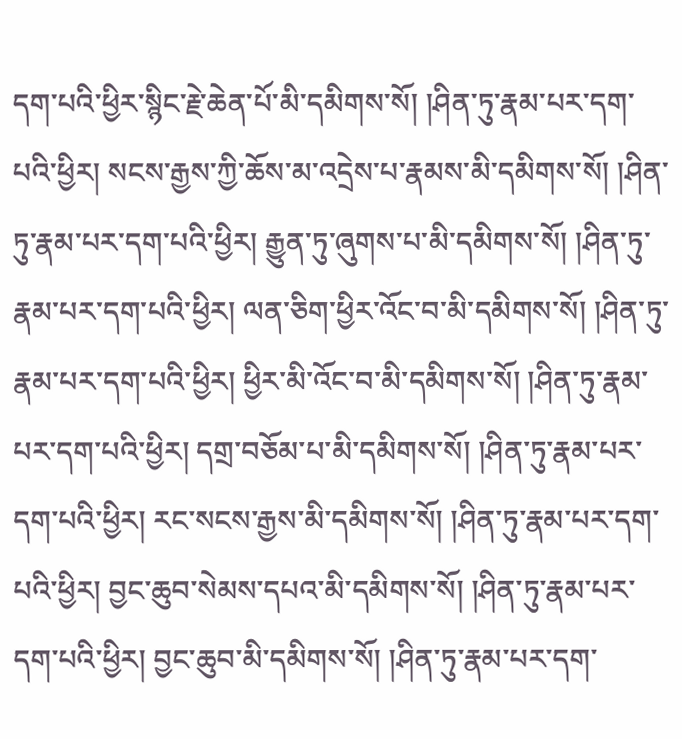དག་པའི་ཕྱིར་སྙིང་རྗེ་ཆེན་པོ་མི་དམིགས་སོ། །ཤིན་ཏུ་རྣམ་པར་དག་པའི་ཕྱིར། སངས་རྒྱས་ཀྱི་ཆོས་མ་འདྲེས་པ་རྣམས་མི་དམིགས་སོ། །ཤིན་ཏུ་རྣམ་པར་དག་པའི་ཕྱིར། རྒྱུན་ཏུ་ཞུགས་པ་མི་དམིགས་སོ། །ཤིན་ཏུ་རྣམ་པར་དག་པའི་ཕྱིར། ལན་ཅིག་ཕྱིར་འོང་བ་མི་དམིགས་སོ། །ཤིན་ཏུ་རྣམ་པར་དག་པའི་ཕྱིར། ཕྱིར་མི་འོང་བ་མི་དམིགས་སོ། །ཤིན་ཏུ་རྣམ་པར་དག་པའི་ཕྱིར། དགྲ་བཅོམ་པ་མི་དམིགས་སོ། །ཤིན་ཏུ་རྣམ་པར་དག་པའི་ཕྱིར། རང་སངས་རྒྱས་མི་དམིགས་སོ། །ཤིན་ཏུ་རྣམ་པར་དག་པའི་ཕྱིར། བྱང་ཆུབ་སེམས་དཔའ་མི་དམིགས་སོ། །ཤིན་ཏུ་རྣམ་པར་དག་པའི་ཕྱིར། བྱང་ཆུབ་མི་དམིགས་སོ། །ཤིན་ཏུ་རྣམ་པར་དག་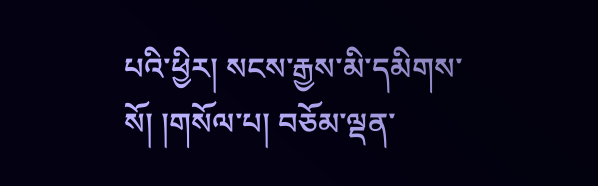པའི་ཕྱིར། སངས་རྒྱས་མི་དམིགས་སོ། །གསོལ་པ། བཅོམ་ལྡན་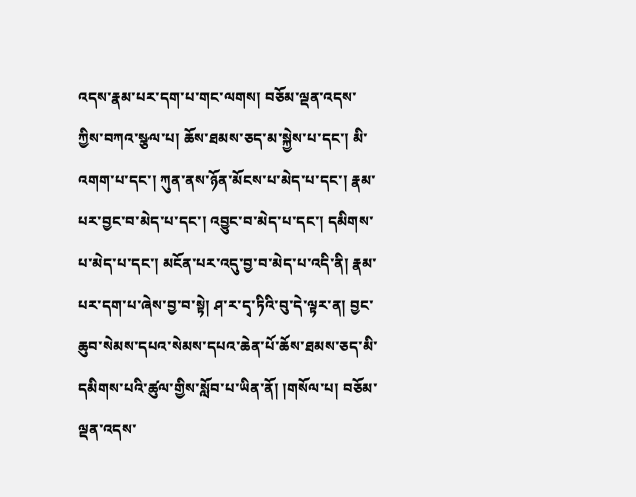འདས་རྣམ་པར་དག་པ་གང་ལགས། བཅོམ་ལྡན་འདས་ཀྱིས་བཀའ་སྩལ་པ། ཆོས་ཐམས་ཅད་མ་སྐྱེས་པ་དང་། མི་འགག་པ་དང་། ཀུན་ནས་ཉོན་མོངས་པ་མེད་པ་དང་། རྣམ་པར་བྱང་བ་མེད་པ་དང་། འབྱུང་བ་མེད་པ་དང་། དམིགས་པ་མེད་པ་དང་། མངོན་པར་འདུ་བྱ་བ་མེད་པ་འདི་ནི། རྣམ་པར་དག་པ་ཞེས་བྱ་བ་སྟེ། ཤ་ར་དྭ་ཏིའི་བུ་དེ་ལྟར་ན། བྱང་ཆུབ་སེམས་དཔའ་སེམས་དཔའ་ཆེན་པོ་ཆོས་ཐམས་ཅད་མི་དམིགས་པའི་ཚུལ་གྱིས་སློབ་པ་ཡིན་ནོ། །གསོལ་པ། བཅོམ་ལྡན་འདས་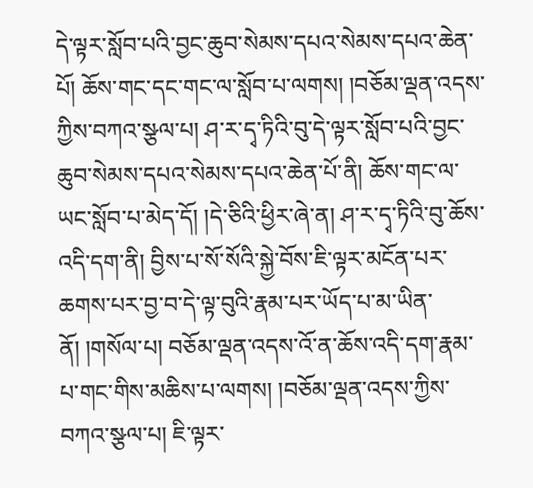དེ་ལྟར་སློབ་པའི་བྱང་ཆུབ་སེམས་དཔའ་སེམས་དཔའ་ཆེན་པོ། ཆོས་གང་དང་གང་ལ་སློབ་པ་ལགས། །བཅོམ་ལྡན་འདས་ཀྱིས་བཀའ་སྩལ་པ། ཤ་ར་དྭ་ཏིའི་བུ་དེ་ལྟར་སློབ་པའི་བྱང་ཆུབ་སེམས་དཔའ་སེམས་དཔའ་ཆེན་པོ་ནི། ཆོས་གང་ལ་ཡང་སློབ་པ་མེད་དོ། །དེ་ཅིའི་ཕྱིར་ཞེ་ན། ཤ་ར་དྭ་ཏིའི་བུ་ཆོས་འདི་དག་ནི། བྱིས་པ་སོ་སོའི་སྐྱེ་བོས་ཇི་ལྟར་མངོན་པར་ཆགས་པར་བྱ་བ་དེ་ལྟ་བུའི་རྣམ་པར་ཡོད་པ་མ་ཡིན་ནོ། །གསོལ་པ། བཅོམ་ལྡན་འདས་འོ་ན་ཆོས་འདི་དག་རྣམ་པ་གང་གིས་མཆིས་པ་ལགས། །བཅོམ་ལྡན་འདས་ཀྱིས་བཀའ་སྩལ་པ། ཇི་ལྟར་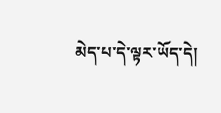མེད་པ་དེ་ལྟར་ཡོད་དེ།